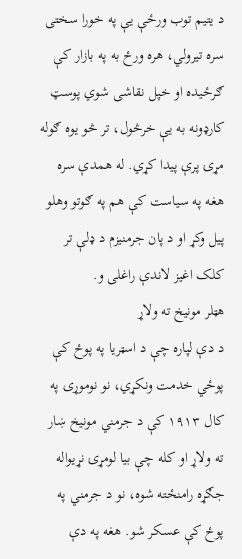د یتیم توب ورځې یې په خورا سختی سره تیرولي، هره ورځ به په بازار کې ګرځیده او خپل نقاشی شوي پوسټ کارډونه به یې خرڅول، تر څو یوه ګوله مړۍ پرې پیدا کړي. له همدې سره هغه په سیاست کې هم په ګوتو وهلو پیل وکړ او د پان جرمنیزم د ډلې تر کلک اغیز لاندې راغلی و.
هټلر مونيخ ته ولاړ
د دې لپاره چې د اسټریا په پوځ کې پوځي خدمت ونکړي، نو نوموړی په کال ۱۹۱۳ کې د جرمني مونیخ ښار ته ولاړ او کله چې بیا لومړۍ نړیواله جګړه رامنځته شوه، نو د جرمني په پوځ کې عسکر شو. هغه په دې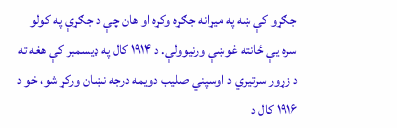جګړو کې ښه په میړانه جګړه وکړه او هان چې د جګړې په کولو سره یې ځانته غوښې ورنیوولې. د ۱۹۱۴ کال په ډیسمبر کې هغه ته د زړور سرتیري د اوسپني صلیب دویمه درجه نښان ورکړ شو، خو د ۱۹۱۶ کال د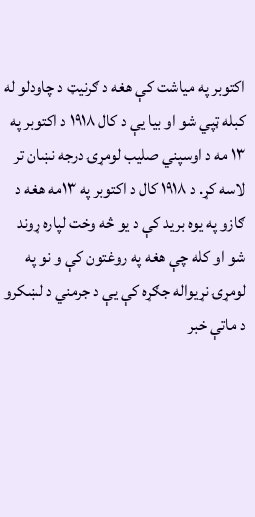اکتوبر په میاشت کې هغه د ګرنیټ د چاودلو له کبله ټپي شو او بیا یې د کال ۱۹۱۸ د اکتوبر په ۱۳ مه د اوسپني صلیب لومړۍ درجه نښان تر لاسه کړ. د ۱۹۱۸ کال د اکتوبر په ۱۳مه هغه د ګازو په یوه برید کې د یو څه وخت لپاره ړوند شو او کله چې هغه په روغتون کې و نو په لومړۍ نړیواله جګړه کې یې د جرمني د لښکرو د ماتې خبر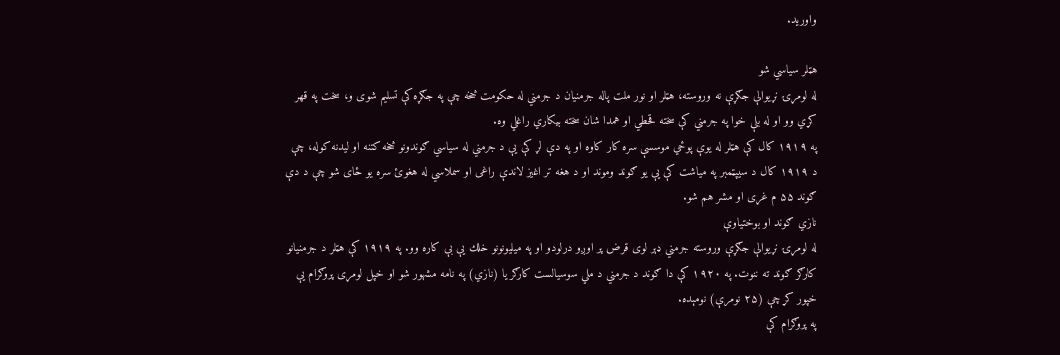واورید.

هټلر سياسي شو
له لومړۍ نړیوالې جګړې نه وروسته، هټلر او نور ملت پاله جرمنیان د جرمني له حکومت څخه چې په جګړه کې تسلیم شوی و، سخت په قهر کړي وو او له بلې خوا په جرمني کې سخته قحطي او همدا شان سخته بیکاري راغلي وه.
په ۱۹۱۹ کال کې هټلر له یوې پوځي موسسې سره کار کاوه او په دې لړ کې یې د جرمني له سیاسي ګوندونو څخه کتنه او لیدنه کوله، چې د ۱۹۱۹ کال د سیپټمبر په میاشت کې یې یو ګوند وموند او د هغه تر اغیز لاندې راغی او سملاسي له هغوئ سره یو ځای شو چې د دې ګوند ۵۵ م غړی او مشر هم شو.
نازي ګوند او بوختياوې
له لومړۍ نړيوالې جګړې وروسته جرمني ډېر لوى قرض پر اوږو درلودو او په ميليونونو خلك يې بې كاره وو. په ۱۹۱۹ كې هټلر د جرمنيانو كارګر ګوند ته ننوت. په ۱۹۲۰ كې دا ګوند د جرمني د ملي سوسيالست كارګر يا (نازي) په نامه مشهور شو او خپل لومړى پروګرام يې خپور كړ چې (۲۵ نومرې) نومېده.
په پروګرام كې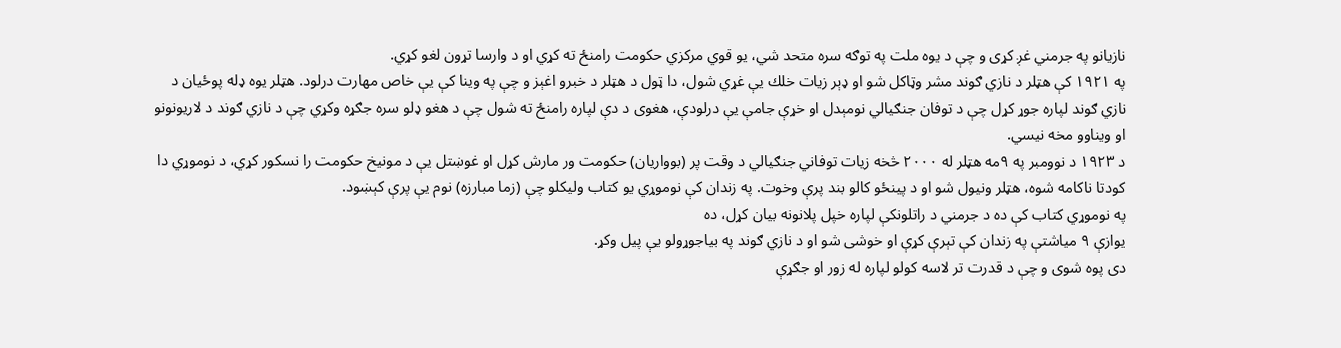نازيانو په جرمني غږ كړى و چې د يوه ملت په توګه سره متحد شي، يو قوي مركزي حكومت رامنځ ته كړي او د وارسا تړون لغو كړي.
په ۱۹۲۱ كې هټلر د نازي ګوند مشر وټاكل شو او ډېر زيات خلك يې غړي شول، دا ټول د هټلر د خبرو اغېز و چې په وينا كې يې خاص مهارت درلود. هټلر يوه ډله پوځيان د نازي ګوند لپاره جوړ كړل چې د توفان جنګيالي نومېدل او خړې جامې يې درلودې، هغوى د دې لپاره رامنځ ته شول چې د هغو ډلو سره جګړه وكړي چې د نازي ګوند د لاريونونو او ويناوو مخه نيسي.
د ۱۹۲۳ د نوومبر په ۹مه هټلر له ۲۰۰۰ څخه زيات توفاني جنګيالي د وقت پر (بوواريان) حكومت ور مارش كړل او غوښتل يې د مونيخ حكومت را نسكور كړي، د نوموړي دا كودتا ناكامه شوه، هټلر ونيول شو او د پينځو كالو بند پرې وخوت. په زندان كې نوموړي يو كتاب وليكلو چې (زما مبارزه) نوم يې پرې كېښود.
په نوموړي كتاب كې ده د جرمني د راتلونكې لپاره خپل پلانونه بيان كړل، ده
يوازې ۹ مياشتې په زندان كې تېرې كړې او خوشى شو او د نازي ګوند په بياجوړولو يې پيل وكړ.
دى پوه شوى و چې د قدرت تر لاسه كولو لپاره له زور او جګړې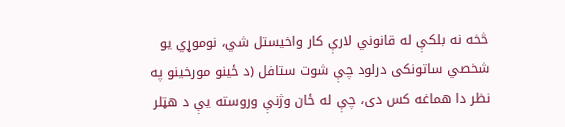څخه نه بلكې له قانوني لارې كار واخيستل شي، نوموړي يو شخصي ساتونكى درلود چې شوت ستافل (د ځينو مورخينو په نظر دا هماغه كس دى، چې له ځان وژنې وروسته يې د هټلر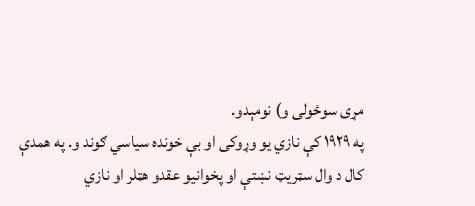مړى سوځولى و) نومېدو.
په ۱۹۲۹ كې نازي يو وړوكى او بې خونده سياسي ګوند و. په همدې كال د وال سټريټ نښتې او پخوانيو عقدو هټلر او نازي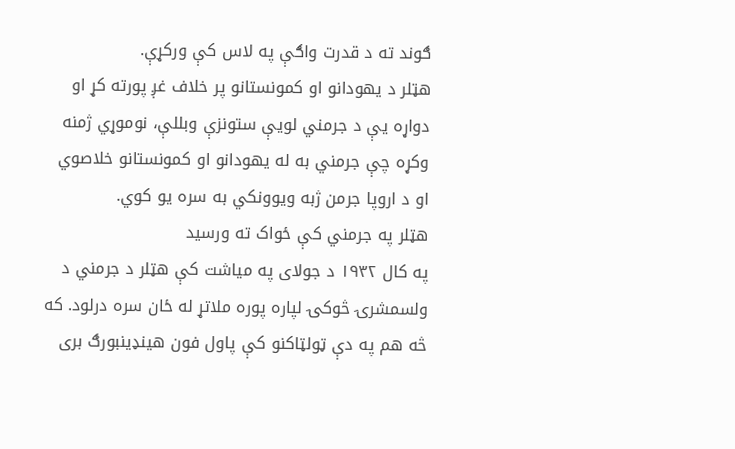ګوند ته د قدرت واګې په لاس كې وركړې.
هټلر د يهودانو او كمونستانو پر خلاف غږ پورته كړ او دواړه يې د جرمني لويې ستونزې وبللې، نوموړي ژمنه وكړه چې جرمني به له يهودانو او كمونستانو خلاصوي او د اروپا جرمن ژبه ويوونكي به سره يو كوي.
هټلر په جرمني کې ځواک ته ورسید
په کال ۱۹۳۲ د جولای په میاشت کې هټلر د جرمني د ولسمشرۍ څوکۍ لپاره پوره ملاتړ له ځان سره درلود. که څه هم په دې ټولټاکنو کې پاول فون هینډینبورګ بری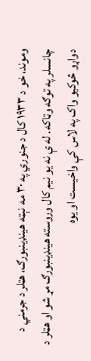وموند، خو د ۱۹۳۳ کال د جنوري په ۳۰ مه نېټه هینډینبورګ، هټلر د جرمني د چانسلر په توګه وټاکه. له ې نه یو نیم کال وروسته هینډینبورګ مړ شو او هټلر د دواړو څوکیو واک په لاس کې واخیست او یوه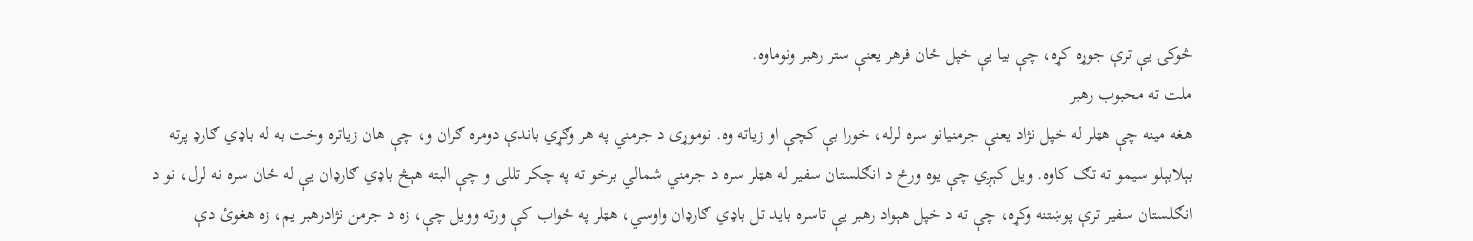څوکۍ یې ترې جوړه کړه، چې بیا یې خپل ځان فرهر یعنې ستر رهبر ونوماوه.
ملت ته محبوب رهبر
هغه مینه چې هټلر له خپل نژاد یعنې جرمنیانو سره لرله، خورا بې کچې او زیاته وه. نوموړی د جرمني په هر وګړي باندې دومره ګران و، چې هان زیاتره وخت به له باډي ګارډ پرته بېلابېلو سیمو ته تګ کاوه. ویل کېږي چې یوه ورځ د انګلستان سفیر له هټلر سره د جرمني شمالي برخو ته په چکر تللی و چې البته هېڅ باډي ګارډان یې له ځان سره نه لرل، نو د انګلستان سفیر ترې پوښتنه وکړه، چې ته د خپل هېواد رهبر یې تاسره باید تل باډي ګارډان واوسي، هټلر په ځواب کې ورته وویل چې، زه د جرمن نژادرهبر یم، زه هغوئ دې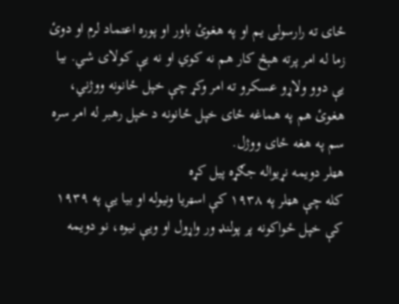ځای ته رارسولی یم او په هغوئ باور او پوره اعتماد لرم او دوئ زما له امر پرته هېڅ کار هم نه کوي او نه یې کولای شي. بیا یې دوو ولاړو عسکرو ته امر وکړ چې خپل ځانونه ووژني، هغوئ هم په هماغه ځای خپل ځانونه د خپل رهبر له امر سره سم په هغه ځای ووژل.
هټلر دويمه نړيواله جګړه پیل کړه
کله چې هټلر په ۱۹۳۸ کې اسټریا ونیوله او بیا یې په ۱۹۳۹ کې خپل ځواکونه پر پولنډ ور واړول او ویې نیوه، نو دویمه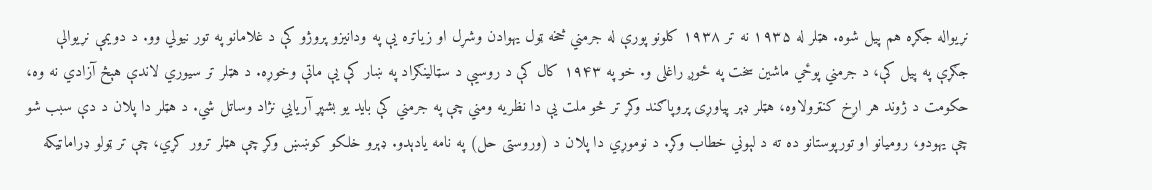نړیواله جګړه هم پیل شوه. هټلر له ۱۹۳۵ نه تر ۱۹۳۸ کلونو پورې له جرمني څخه ټول یهوادن وشړل او زیاتره یې په ودانیزو پروژو کې د غلامانو په تور نیولي وو. د دویمې نړیوالې جګړې په پیل کې، د جرمني پوځي ماشین سخت په ځوږ راغلی و. خو په ۱۹۴۳ کال کې د روسیې د سټالینګراد په ښار کې یې ماتې وخوړه. د هټلر تر سيوري لاندې هېڅ آزادي نه وه، حكومت د ژوند هر اړخ كنټرولاوه، هټلر ډېر پياوړى پروپاګند وكړ تر څو ملت يې دا نظريه ومني چې په جرمني كې بايد يو بشپړ آريايي نژاد وساتل شي. د هټلر دا پلان د دې سبب شو چې يهودو، روميانو او تورپوستانو ده ته د لېوني خطاب وكړ. د نوموړي دا پلان د (وروستى حل) په نامه يادېدو. ډېرو خلكو كوښښ وكړ چې هټلر ترور كړي، چې تر ټولو ډراماټيكه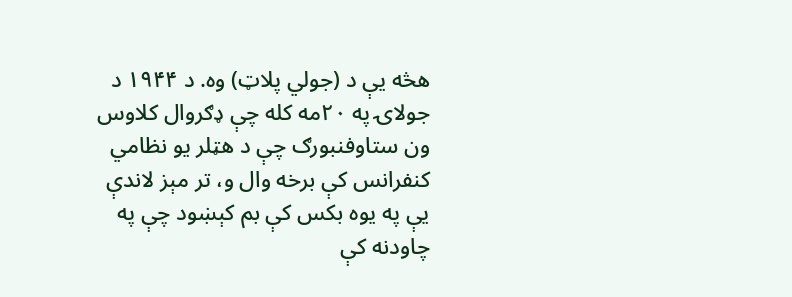هڅه يې د (جولي پلاټ) وه. د ۱۹۴۴ د جولاۍ په ۲۰مه كله چې ډګروال كلاوس ون ستاوفنبورګ چې د هټلر يو نظامي كنفرانس كې برخه وال و، تر مېز لاندې يې په يوه بكس كې بم كېښود چې په چاودنه كې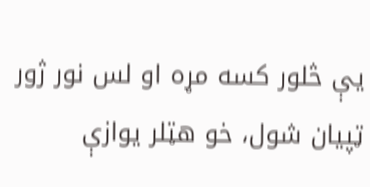يې څلور كسه مړه او لس نور ژور ټپيان شول، خو هټلر يوازې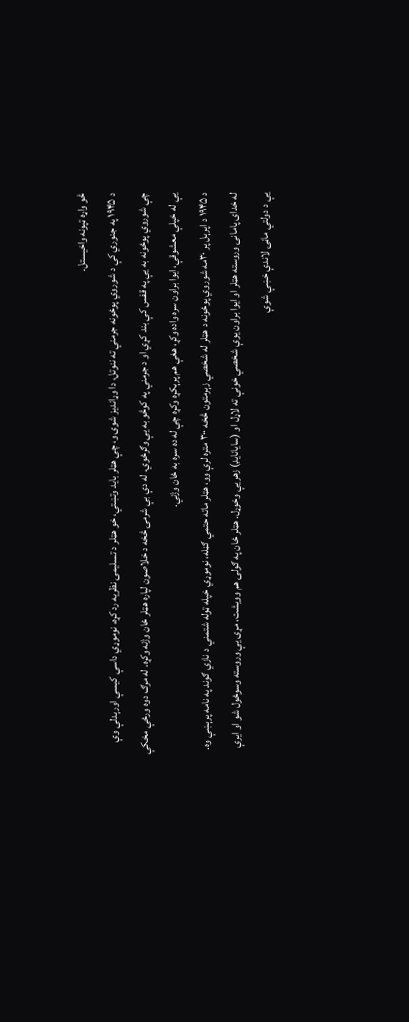څو واړه ټپونه واخيستل.
د ۱۹۴۵ په جنوري كې د شوروي پوځونه جرمني ته ننوتل، دا وړانديز شوى و، چې هټلر بايد وتښتي، خو هټلر د تسلیمۍ نظريه رد كړه، نوموړي داسې كيسې اورېدلې وې چې شوروي پوځونه به يې په قفس كې بند كړي او د جرمني په كوڅو به يې وګرځوي. له دې بې شرمۍ څخه د خلاصون لپاره هټلر ځان وژنه وكړه. له مرګ دوه ورځې مخكې يې له خپلې معشوقې، ايوا براون سره واده وكړ، هغې هم پرېكړه وكړه چې له ده سره به ځان وژني.
د ۱۹۴۵ د اپرېل پر ۳۰مه شوروي پوځونه د هټلر له شخصي زېرمتون څخه ۳۰۰ متره لرې وو، هټلر ماته حتمي ګڼله، نوموړي خپله ټوله شتمني د نازي ګوند په نامه پرېښې وه.
له خداى پامانۍ وروسته هټلر او ايوا براون يوې شخصي خونې ته لاړل او (سايانايډ) زهر يې وخوړل. هټلر ځان په ګولۍ هم وويشت، مړى يې وروسته وسوځول شو او ايرې يې د دولتي ماڼۍ لاندې خښې شوې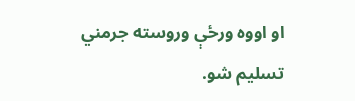او اووه ورځې وروسته جرمني تسليم شو.